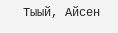Тыый, Айсен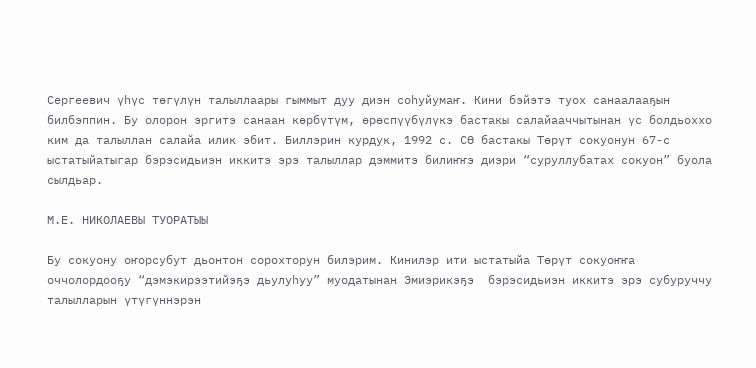Сергеевич үһүс төгүлүн талыллаары гыммыт дуу диэн соһуйумаҥ. Кини бэйэтэ туох санаалааҕын билбэппин. Бу олорон эргитэ санаан көрбүтүм, өрөспүүбүлүкэ бастакы салайааччытынан үс болдьоххо ким да талыллан салайа илик эбит. Биллэрин курдук, 1992 с. СӨ бастакы Төрүт сокуонун 67-с ыстатыйатыгар бэрэсидьиэн иккитэ эрэ талыллар дэммитэ билиҥҥэ диэри “суруллубатах сокуон” буола сылдьар.

М.Е. НИКОЛАЕВЫ ТУОРАТЫЫ

Бу сокуону оҥорсубут дьонтон сорохторун билэрим. Кинилэр ити ыстатыйа Төрүт сокуоҥҥа  оччолордооҕу “дэмэкирээтийэҕэ дьулуһуу” муодатынан Эмиэрикэҕэ  бэрэсидьиэн иккитэ эрэ субуруччу талылларын үтүгүннэрэн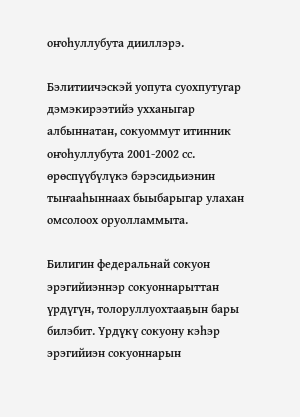оҥоһуллубута дииллэрэ.

Бэлитиичэскэй уопута суохпутугар дэмэкирээтийэ ухханыгар албыннатан, сокуоммут итинник оҥоһуллубута 2001-2002 сс. өрөспүүбүлүкэ бэрэсидьиэнин тыҥааһыннаах быыбарыгар улахан омсолоох оруолламмыта.

Билигин федеральнай сокуон эрэгийиэннэр сокуоннарыттан үрдүгүн, толоруллуохтааҕын бары билэбит. Үрдүкү сокуону кэһэр эрэгийиэн сокуоннарын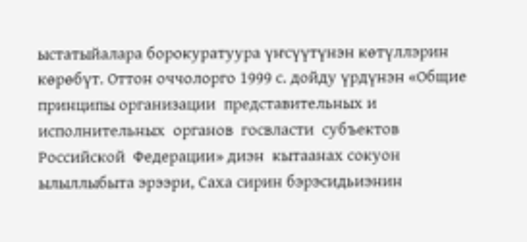ыстатыйалара борокуратуура үҥсүүтүнэн көтүллэрин көрөбүт. Оттон оччолорго 1999 с. дойду үрдүнэн «Общие принципы организации  представительных и  исполнительных  органов  госвласти  субъектов  Российской  Федерации» диэн  кытаанах сокуон  ылыллыбыта эрээри, Саха сирин бэрэсидьиэнин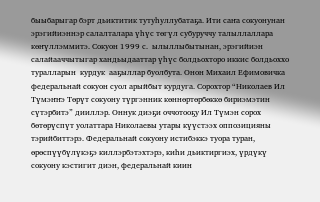быыбарыгар бэрт дьиктитик тутуһуллубатаҕа. Ити саҥа сокуонунан эрэгийиэннэр салалталара үһүс төгүл субуруччу талыллаллара көҥүллэммитэ. Сокуон 1999 с.  ылыллыбытынан, эрэгийиэн салайааччытыгар хандьыдааттар үһүс болдьохторо иккис болдьоххо  туралларын  курдук  ааҕыллар буолбута. Онон Михаил Ефимовичка федеральнай сокуон суол арыйбыт курдуга. Сорохтор “Николаев Ил Түмэҥҥэ Төрүт сокуону түргэнник көннөртөрбөккө бириэмэтин сүтэрбитэ” дииллэр. Оннук диэҕи оччотооҕу Ил Түмэн сорох бөтөрүспүт уолаттара Николаевы утары күүстээх оппозицияны тэрийбиттэрэ. Федеральнай сокуону истибэккэ туора туран, өрөспүүбүлүкэҕэ киллэрбэтэхтэрэ, киһи дьиктиргиэх, үрдүкү сокуону кэстигит диэн, федеральнай киин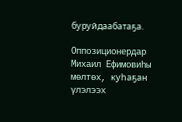буруйдаабатаҕа.

Оппозиционердар Михаил Ефимовиһы мөлтөх, куһаҕан үлэлээх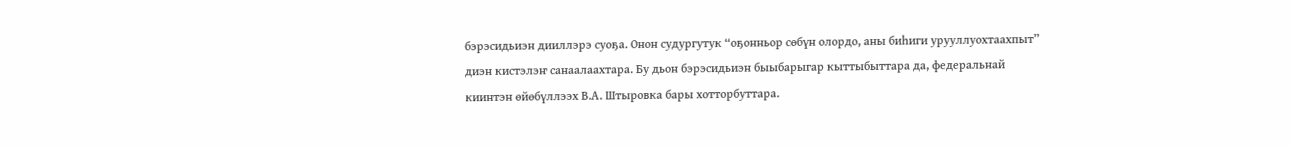бэрэсидьиэн дииллэрэ суоҕа. Онон судургутук “оҕонньор сөбүн олордо, аны биһиги урууллуохтаахпыт” диэн кистэлэҥ санаалаахтара. Бу дьон бэрэсидьиэн быыбарыгар кыттыбыттара да, федеральнай киинтэн өйөбүллээх В.А. Штыровка бары хотторбуттара.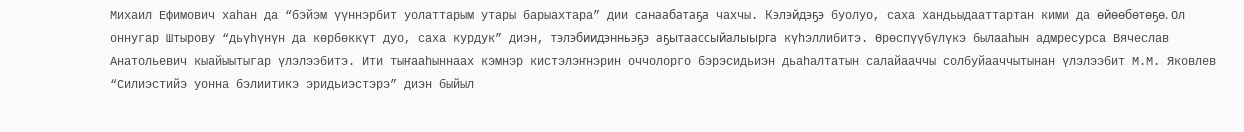Михаил Ефимович хаһан да “бэйэм үүннэрбит уолаттарым утары барыахтара” дии санаабатаҕа чахчы. Кэлэйдэҕэ буолуо, саха хандьыдааттартан кими да өйөөбөтөҕө. Ол оннугар Штырову “дьүһүнүн да көрбөккүт дуо, саха курдук” диэн, тэлэбиидэнньэҕэ аҕытаассыйалыырга күһэллибитэ. Өрөспүүбүлүкэ былааһын адмресурса Вячеслав Анатольевич кыайыытыгар үлэлээбитэ. Ити тыҥааһыннаах кэмнэр кистэлэҥнэрин оччолорго бэрэсидьиэн дьаһалтатын салайааччы солбуйааччытынан үлэлээбит М.М. Яковлев “Силиэстийэ уонна бэлиитикэ эридьиэстэрэ” диэн быйыл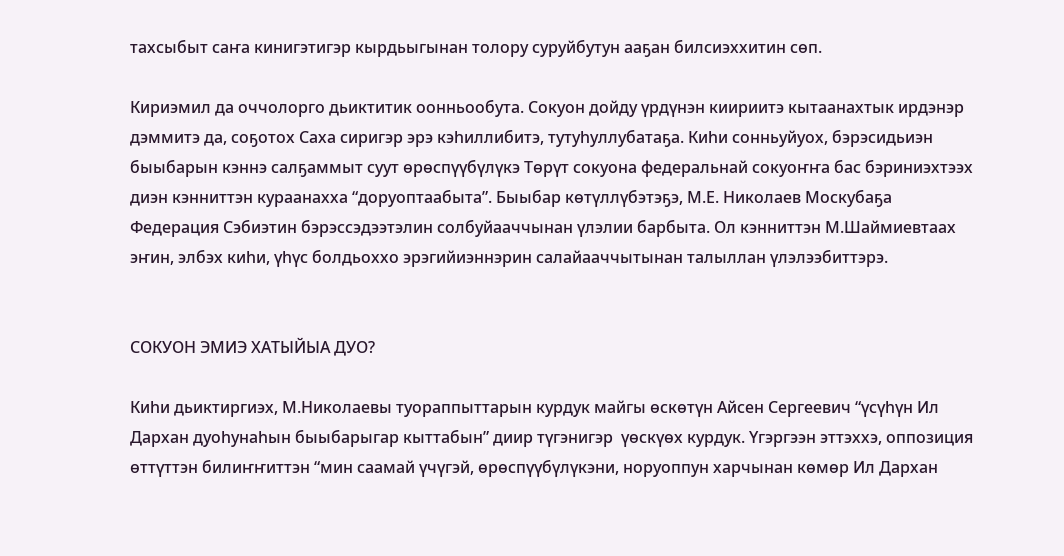тахсыбыт саҥа кинигэтигэр кырдьыгынан толору суруйбутун ааҕан билсиэххитин сөп.

Кириэмил да оччолорго дьиктитик оонньообута. Сокуон дойду үрдүнэн киириитэ кытаанахтык ирдэнэр дэммитэ да, соҕотох Саха сиригэр эрэ кэһиллибитэ, тутуһуллубатаҕа. Киһи сонньуйуох, бэрэсидьиэн быыбарын кэннэ салҕаммыт суут өрөспүүбүлүкэ Төрүт сокуона федеральнай сокуоҥҥа бас бэриниэхтээх диэн кэнниттэн кураанахха “доруоптаабыта”. Быыбар көтүллүбэтэҕэ, М.Е. Николаев Москубаҕа Федерация Сэбиэтин бэрэссэдээтэлин солбуйааччынан үлэлии барбыта. Ол кэнниттэн М.Шаймиевтаах эҥин, элбэх киһи, үһүс болдьоххо эрэгийиэннэрин салайааччытынан талыллан үлэлээбиттэрэ.


СОКУОН ЭМИЭ ХАТЫЙЫА ДУО?

Киһи дьиктиргиэх, М.Николаевы туораппыттарын курдук майгы өскөтүн Айсен Сергеевич “үсүһүн Ил Дархан дуоһунаһын быыбарыгар кыттабын” диир түгэнигэр  үөскүөх курдук. Үгэргээн эттэххэ, оппозиция өттүттэн билиҥҥиттэн “мин саамай үчүгэй, өрөспүүбүлүкэни, норуоппун харчынан көмөр Ил Дархан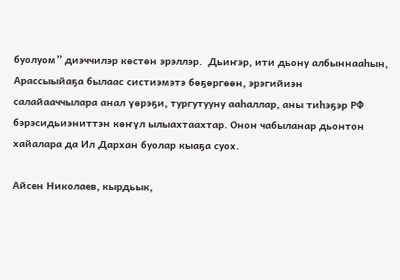буолуом” диэччилэр көстөн эрэллэр.  Дьиҥэр, ити дьону албыннааһын, Арассыыйаҕа былаас систиэмэтэ бөҕөргөөн, эрэгийиэн салайааччылара анал үөрэҕи, тургутууну ааһаллар, аны тиһэҕэр РФ бэрэсидьиэниттэн көҥүл ылыахтаахтар. Онон чабыланар дьонтон хайалара да Ил Дархан буолар кыаҕа суох.

Айсен Николаев, кырдьык,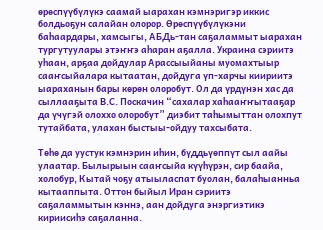өрөспүүбүлүкэ саамай ыарахан кэмнэригэр иккис болдьоҕун салайан олорор. Өрөспүүбүлүкэни баһаардары, хамсыгы, АБДь-тан саҕаламмыт ыарахан тургутуулары этэҥҥэ аһаран аҕалла. Украина сэриитэ уһаан, арҕаа дойдулар Арассыыйаны муомахтыыр сааҥсыйалара кытаатан, дойдуга үп-харчы киириитэ ыараханын бары көрөн олоробут. Ол да үрдүнэн хас да сыллааҕыта В.С. Поскачин “сахалар хаһааҥҥытааҕар да үчүгэй олоххо олоробут” диэбит таһымыттан олохпут тутайбата, улахан быстыы-ойдуу тахсыбата.

Төһө да уустук кэмнэрин иһин, бүддьүөппүт сыл аайы улаатар. Былырыын сааҥсыйа күүһүрэн, сир баайа, холобур, Кытай чоҕу атыыласпат буолан, балаһыанньа кытааппыта. Оттон быйыл Иран сэриитэ саҕаламмытын кэннэ, аан дойдуга энэргиэтикэ кириисиһэ саҕаланна.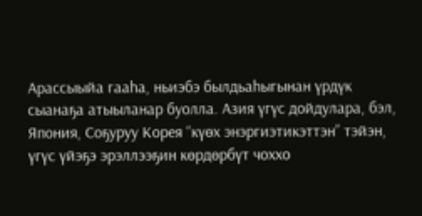Арассыыйа гааһа, ньиэбэ былдьаһыгынан үрдүк сыанаҕа атыыланар буолла. Азия үгүс дойдулара, бэл, Япония, Соҕуруу Корея “күөх энэргиэтикэттэн” тэйэн, үгүс үйэҕэ эрэллээҕин көрдөрбүт чоххо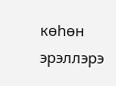көһөн эрэллэрэ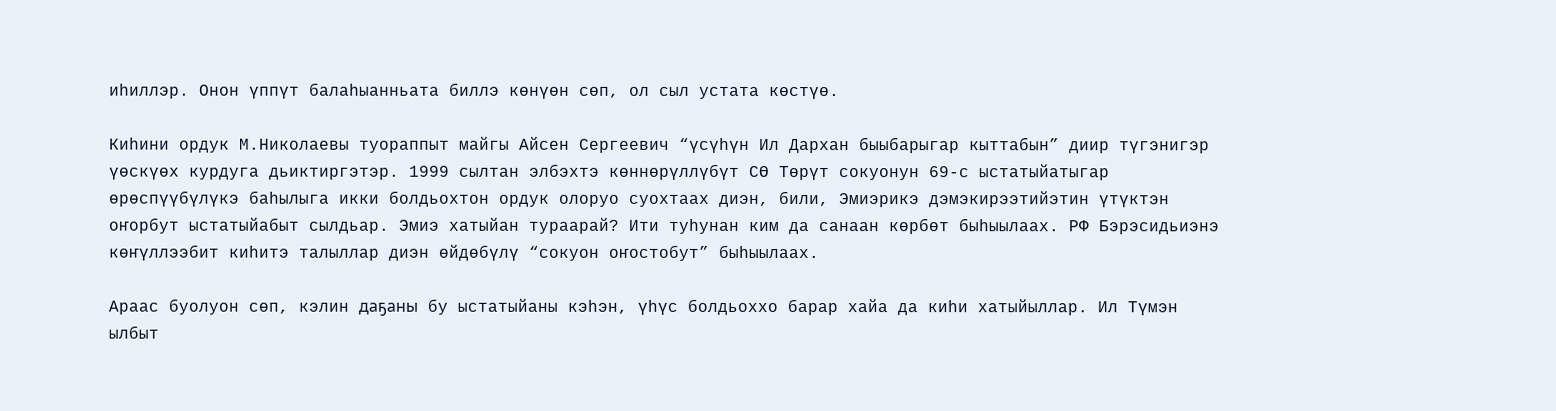иһиллэр. Онон үппүт балаһыанньата биллэ көнүөн сөп, ол сыл устата көстүө.

Киһини ордук М.Николаевы туораппыт майгы Айсен Сергеевич “үсүһүн Ил Дархан быыбарыгар кыттабын” диир түгэнигэр үөскүөх курдуга дьиктиргэтэр. 1999 сылтан элбэхтэ көннөрүллүбүт СӨ Төрүт сокуонун 69-с ыстатыйатыгар өрөспүүбүлүкэ баһылыга икки болдьохтон ордук олоруо суохтаах диэн, били, Эмиэрикэ дэмэкирээтийэтин үтүктэн оҥорбут ыстатыйабыт сылдьар. Эмиэ хатыйан тураарай? Ити туһунан ким да санаан көрбөт быһыылаах. РФ Бэрэсидьиэнэ көҥүллээбит киһитэ талыллар диэн өйдөбүлү “сокуон оҥостобут” быһыылаах.

Араас буолуон сөп, кэлин даҕаны бу ыстатыйаны кэһэн, үһүс болдьоххо барар хайа да киһи хатыйыллар. Ил Түмэн ылбыт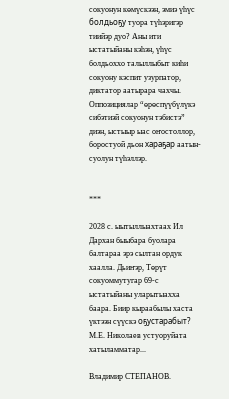сокуонун көмүскээн, эмиэ үһүс болдьоҕу туора түһэригэр тиийэр дуо? Аны ити ыстатыйаны кэһэн, үһүс болдьоххо талыллыбыт киһи сокуону кэспит узурпатор, диктатор аатырара чахчы. Оппозициялар “өрөспүүбүлүкэ сибэтиэй сокуонун тэбистэ” диэн, ыстыыр ыас оҥостоллор, боростуой дьон хараҕар аатын-суолун түһэллэр.


***

2028 с. ыытыллыахтаах Ил Дархан быыбара буолара балтараа эрэ сылтан ордук хаалла. Дьиҥэр, Төрүт сокуоммутугар 69-с ыстатыйаны уларытыахха баара. Биир кыраабылы хаста үктээн сүүскэ оҕустарабыт? М.Е. Николаев устуоруйата хатыламматар...

Владимир СТЕПАНОВ.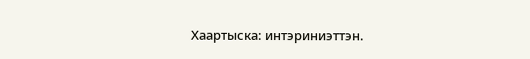Хаартыска: интэриниэттэн.